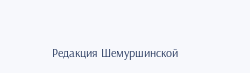Редакция Шемуршинской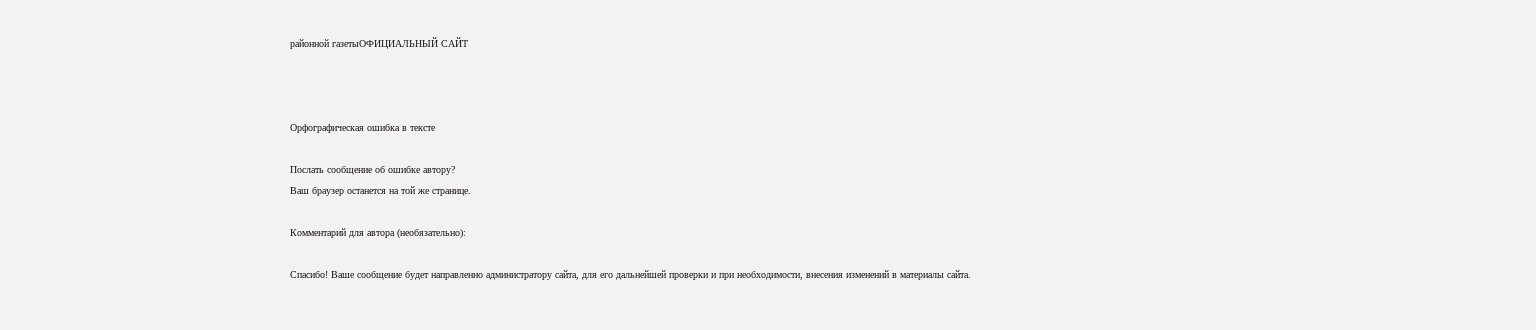районной газетыОФИЦИАЛЬНЫЙ САЙТ



Орфографическая ошибка в тексте

Послать сообщение об ошибке автору?
Ваш браузер останется на той же странице.

Комментарий для автора (необязательно):

Спасибо! Ваше сообщение будет направленно администратору сайта, для его дальнейшей проверки и при необходимости, внесения изменений в материалы сайта.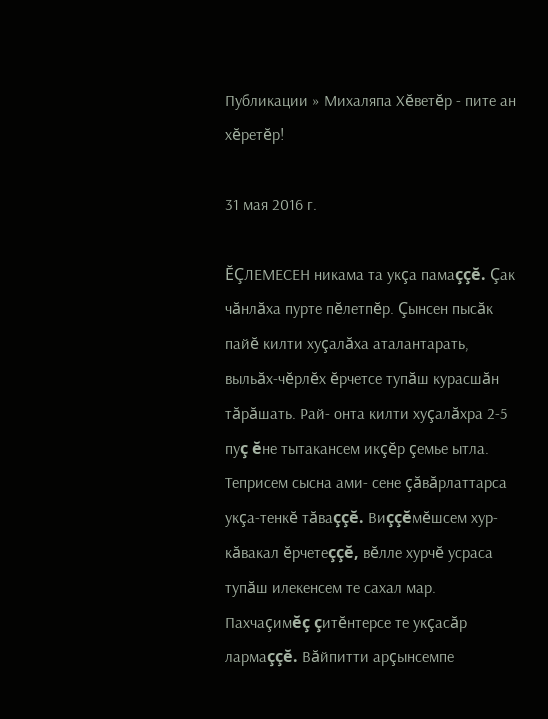Публикации » Михаляпа Хĕветĕр - пите ан хĕретĕр!

31 мая 2016 г.

ĔÇЛЕМЕСЕН никама та укçа памаççĕ. Çак чăнлăха пурте пĕлетпĕр. Çынсен пысăк пайĕ килти хуçалăха аталантарать, выльăх-чĕрлĕх ĕрчетсе тупăш курасшăн тăрăшать. Рай- онта килти хуçалăхра 2-5 пуç ĕне тытакансем икçĕр çемье ытла. Теприсем сысна ами- сене çăвăрлаттарса укçа-тенкĕ тăваççĕ. Виççĕмĕшсем хур- кăвакал ĕрчетеççĕ, вĕлле хурчĕ усраса тупăш илекенсем те сахал мар. Пахчаçимĕç çитĕнтерсе те укçасăр лармаççĕ. Вăйпитти арçынсемпе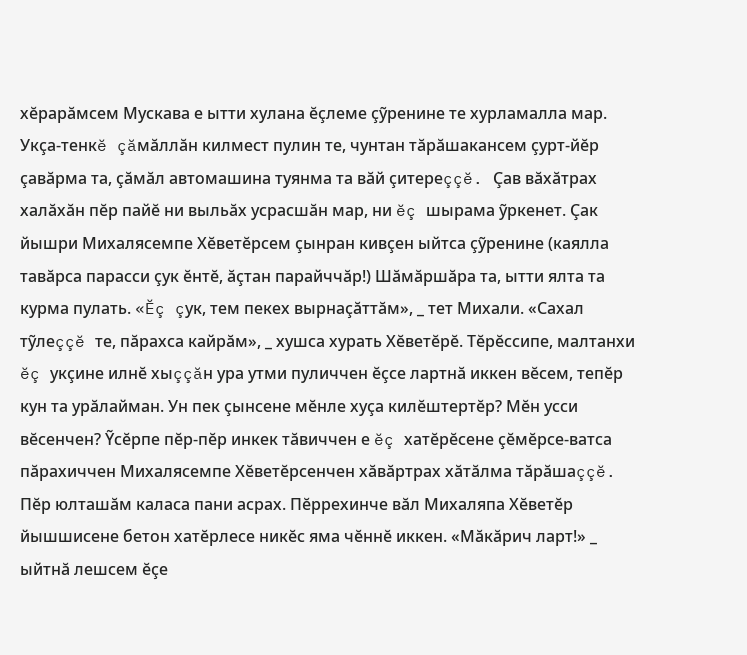хĕрарăмсем Мускава е ытти хулана ĕçлеме çỹренине те хурламалла мар. Укçа-тенкĕ çăмăллăн килмест пулин те, чунтан тăрăшакансем çурт-йĕр çавăрма та, çăмăл автомашина туянма та вăй çитереççĕ. Çав вăхăтрах халăхăн пĕр пайĕ ни выльăх усрасшăн мар, ни ĕç шырама ỹркенет. Çак йышри Михалясемпе Хĕветĕрсем çынран кивçен ыйтса çỹренине (каялла тавăрса парасси çук ĕнтĕ, ăçтан парайччăр!) Шăмăршăра та, ытти ялта та курма пулать. «Ĕç çук, тем пекех вырнаçăттăм», _ тет Михали. «Сахал тỹлеççĕ те, пăрахса кайрăм», _ хушса хурать Хĕветĕрĕ. Тĕрĕссипе, малтанхи ĕç укçине илнĕ хыççăн ура утми пуличчен ĕçсе лартнă иккен вĕсем, тепĕр кун та урăлайман. Ун пек çынсене мĕнле хуçа килĕштертĕр? Мĕн усси вĕсенчен? Ỹсĕрпе пĕр-пĕр инкек тăвиччен е ĕç хатĕрĕсене çĕмĕрсе-ватса пăрахиччен Михалясемпе Хĕветĕрсенчен хăвăртрах хăтăлма тăрăшаççĕ. Пĕр юлташăм каласа пани асрах. Пĕррехинче вăл Михаляпа Хĕветĕр йышшисене бетон хатĕрлесе никĕс яма чĕннĕ иккен. «Мăкăрич ларт!» _ ыйтнă лешсем ĕçе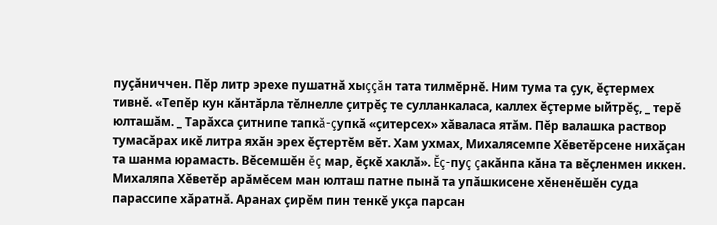пуçăниччен. Пĕр литр эрехе пушатнă хыççăн тата тилмĕрнĕ. Ним тума та çук, ĕçтермех тивнĕ. «Тепĕр кун кăнтăрла тĕлнелле çитрĕç те сулланкаласа, каллех ĕçтерме ыйтрĕç, _ терĕ юлташăм. _ Тарăхса çитнипе тапкă-çупкă «çитерсех» хăваласа ятăм. Пĕр валашка раствор тумасăрах икĕ литра яхăн эрех ĕçтертĕм вĕт. Хам ухмах, Михалясемпе Хĕветĕрсене нихăçан та шанма юрамасть. Вĕсемшĕн ĕç мар, ĕçкĕ хаклă». Ĕç-пуç çакăнпа кăна та вĕçленмен иккен. Михаляпа Хĕветĕр арăмĕсем ман юлташ патне пынă та упăшкисене хĕненĕшĕн суда парассипе хăратнă. Аранах çирĕм пин тенкĕ укçа парсан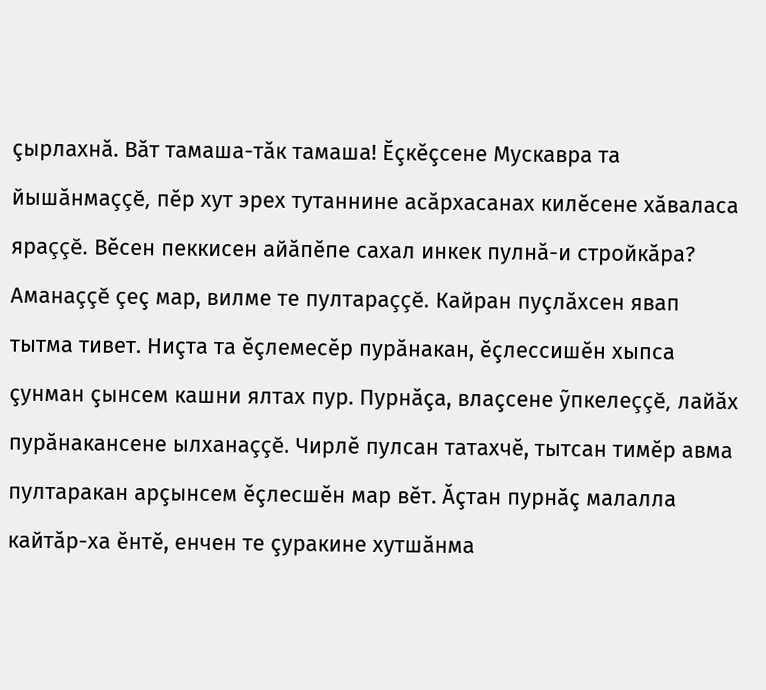çырлахнă. Вăт тамаша-тăк тамаша! Ĕçкĕçсене Мускавра та йышăнмаççĕ, пĕр хут эрех тутаннине асăрхасанах килĕсене хăваласа яраççĕ. Вĕсен пеккисен айăпĕпе сахал инкек пулнă-и стройкăра? Аманаççĕ çеç мар, вилме те пултараççĕ. Кайран пуçлăхсен явап тытма тивет. Ниçта та ĕçлемесĕр пурăнакан, ĕçлессишĕн хыпса çунман çынсем кашни ялтах пур. Пурнăçа, влаçсене ỹпкелеççĕ, лайăх пурăнакансене ылханаççĕ. Чирлĕ пулсан татахчĕ, тытсан тимĕр авма пултаракан арçынсем ĕçлесшĕн мар вĕт. Ăçтан пурнăç малалла кайтăр-ха ĕнтĕ, енчен те çуракине хутшăнма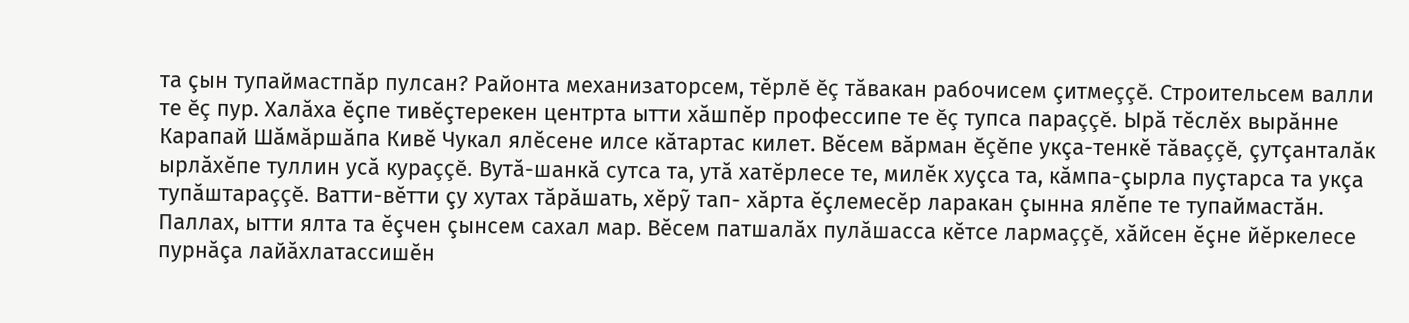та çын тупаймастпăр пулсан? Районта механизаторсем, тĕрлĕ ĕç тăвакан рабочисем çитмеççĕ. Строительсем валли те ĕç пур. Халăха ĕçпе тивĕçтерекен центрта ытти хăшпĕр профессипе те ĕç тупса параççĕ. Ырă тĕслĕх вырăнне Карапай Шăмăршăпа Кивĕ Чукал ялĕсене илсе кăтартас килет. Вĕсем вăрман ĕçĕпе укçа-тенкĕ тăваççĕ, çутçанталăк ырлăхĕпе туллин усă кураççĕ. Вутă-шанкă сутса та, утă хатĕрлесе те, милĕк хуçса та, кăмпа-çырла пуçтарса та укçа тупăштараççĕ. Ватти-вĕтти çу хутах тăрăшать, хĕрỹ тап- хăрта ĕçлемесĕр ларакан çынна ялĕпе те тупаймастăн. Паллах, ытти ялта та ĕçчен çынсем сахал мар. Вĕсем патшалăх пулăшасса кĕтсе лармаççĕ, хăйсен ĕçне йĕркелесе пурнăçа лайăхлатассишĕн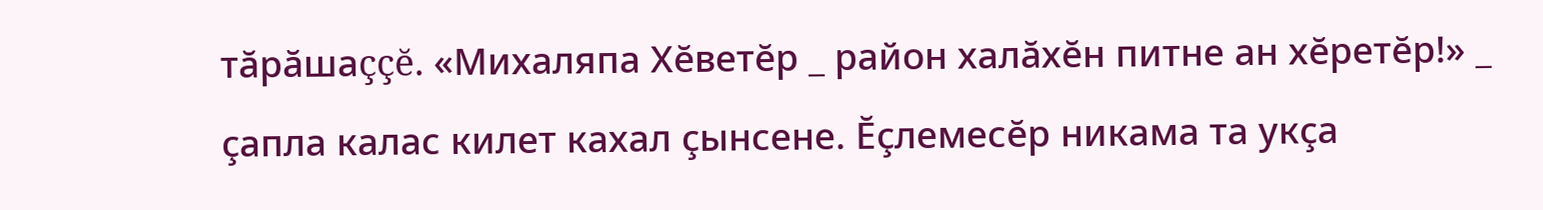тăрăшаççĕ. «Михаляпа Хĕветĕр _ район халăхĕн питне ан хĕретĕр!» _ çапла калас килет кахал çынсене. Ĕçлемесĕр никама та укçа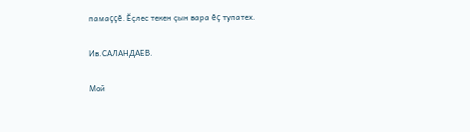памаççĕ. Ĕçлес текен çын вара ĕç тупатех.

Ив.САЛАНДАЕВ.

Мой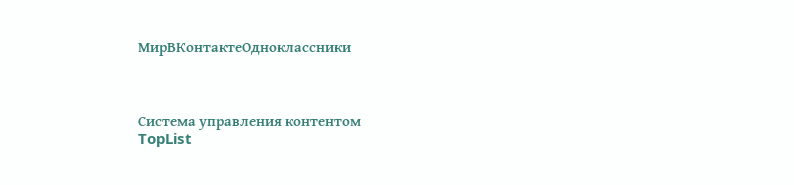МирВКонтактеОдноклассники



Система управления контентом
TopList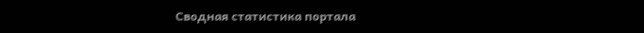Сводная статистика портала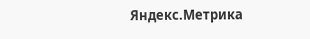Яндекс.Метрика